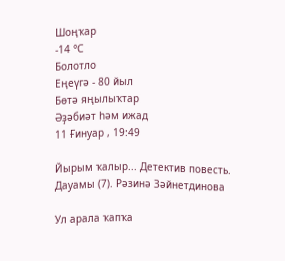Шоңҡар
-14 °С
Болотло
Еңеүгә - 80 йыл
Бөтә яңылыҡтар
Әҙәбиәт һәм ижад
11 Ғинуар , 19:49

Йырым ҡалыр... Детектив повесть. Дауамы (7). Рәзинә Зәйнетдинова

Ул арала ҡапҡа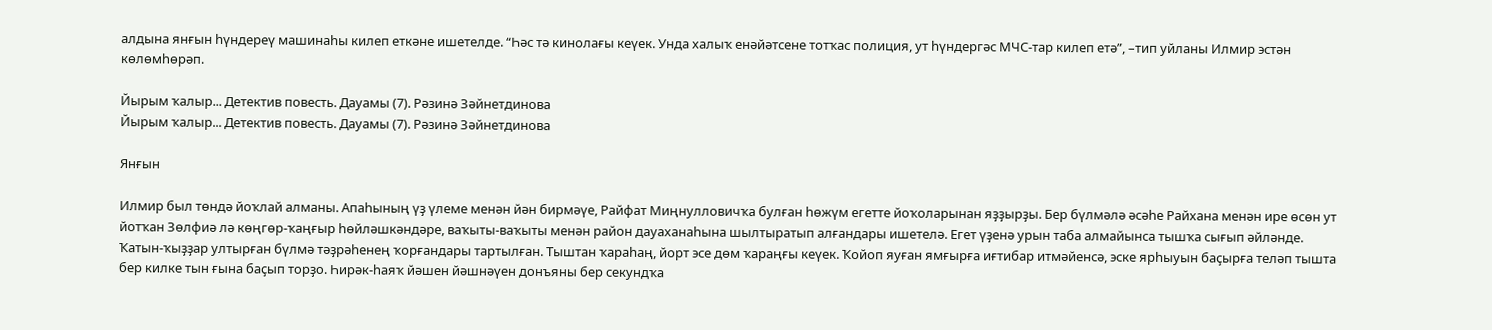алдына янғын һүндереү машинаһы килеп еткәне ишетелде. “Һәс тә кинолағы кеүек. Унда халыҡ енәйәтсене тотҡас полиция, ут һүндергәс МЧС-тар килеп етә”, –тип уйланы Илмир эстән көлөмһөрәп.

Йырым ҡалыр... Детектив повесть. Дауамы (7). Рәзинә Зәйнетдинова
Йырым ҡалыр... Детектив повесть. Дауамы (7). Рәзинә Зәйнетдинова

Янғын

Илмир был төндә йоҡлай алманы. Апаһының үҙ үлеме менән йән бирмәүе, Райфат Миңнулловичҡа булған һөжүм егетте йоҡоларынан яҙҙырҙы. Бер бүлмәлә әсәһе Райхана менән ире өсөн ут йотҡан Зөлфиә лә көңгөр-ҡаңғыр һөйләшкәндәре, ваҡыты-ваҡыты менән район дауаханаһына шылтыратып алғандары ишетелә. Егет үҙенә урын таба алмайынса тышҡа сығып әйләнде. Ҡатын-ҡыҙҙар ултырған бүлмә тәҙрәһенең ҡорғандары тартылған. Тыштан ҡараһаң, йорт эсе дөм ҡараңғы кеүек. Ҡойоп яуған ямғырға иғтибар итмәйенсә, эске ярһыуын баҫырға теләп тышта бер килке тын ғына баҫып торҙо. Һирәк-һаяҡ йәшен йәшнәүен донъяны бер секундҡа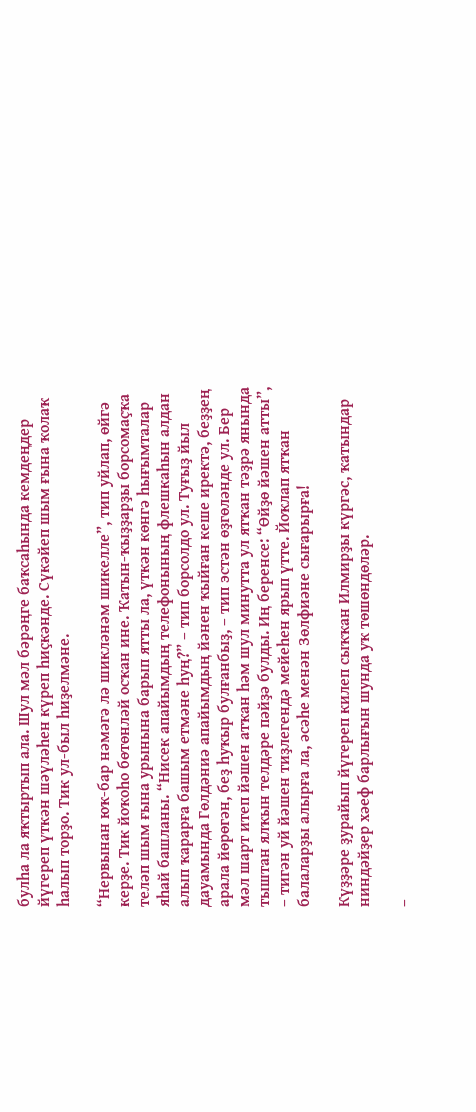булһа ла яҡтыртып ала. Шул мәл бәрәңге баҡсаһында кемдеңдер йүгереп үткән шәүләһен күреп һиҫкәнде. Сүкәйеп шым ғына ҡолаҡ һалып торҙо. Тик ул-был һиҙелмәне.

“Нервынан юҡ-бар нәмәгә лә шикләнәм шикелле”, тип уйлап, өйгә керҙе. Тик йоҡоһо бөтөнләй осҡан ине. Ҡатын-ҡыҙҙарҙы борсомаҫҡа теләп шым ғына урынына барып ятты ла, үткән көнгә һығымталар яһай башланы. “Нисек апайымдың телефонының флешкаһын алдан алып ҡарарға башым етмәне һуң?” – тип борсолдо ул. Туғыҙ йыл дауамында Гөлдәниә апайымдың йәнен ҡыйған кеше иректә, беҙҙең арала йөрөгән, беҙ һуҡыр булғанбыҙ, – тип эстән өҙгөләнде ул. Бер мәл шарт итеп йәшен атҡан һәм шул минутта ул ятҡан тәҙрә янында тыштан ялҡын телдәре пәйҙә булды. Иң беренсе: “Өйҙө йәшен атты”, – тигән уй йәшен тиҙлегендә мейеһен ярып үтте. Йоҡлап ятҡан балаларҙы алырға ла, әсәһе менән Зөлфиәне сығарырға!

Күҙҙәре ҙурайып йүгереп килеп сыҡҡан Илмирҙы күргәс, ҡатындар ниндәйҙер хәеф барлығын шунда уҡ төшөндөләр.

–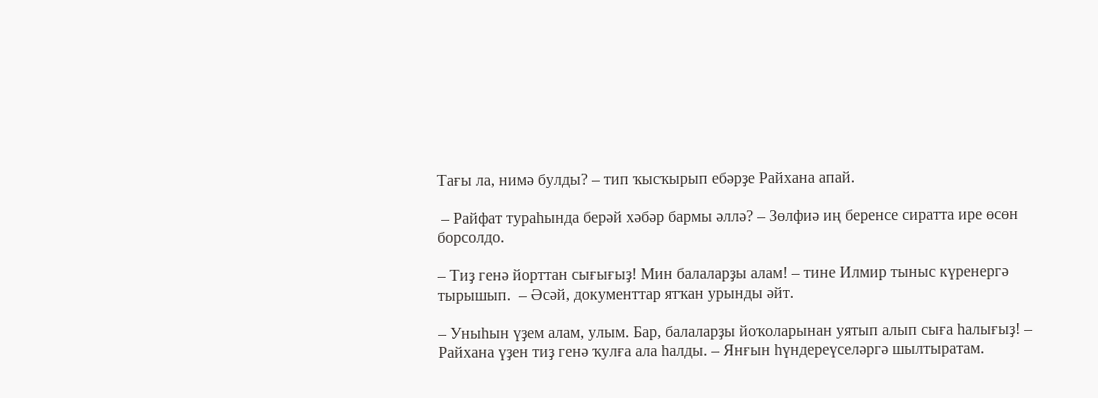Тағы ла, нимә булды? – тип ҡысҡырып ебәрҙе Райхана апай.

 – Райфат тураһында берәй хәбәр бармы әллә? – Зөлфиә иң беренсе сиратта ире өсөн борсолдо.

– Тиҙ генә йорттан сығығыҙ! Мин балаларҙы алам! – тине Илмир тыныс күренергә тырышып.  – Әсәй, документтар ятҡан урынды әйт.

– Уныһын үҙем алам, улым. Бар, балаларҙы йоҡоларынан уятып алып сыға һалығыҙ! – Райхана үҙен тиҙ генә ҡулға ала һалды. – Янғын һүндереүселәргә шылтыратам.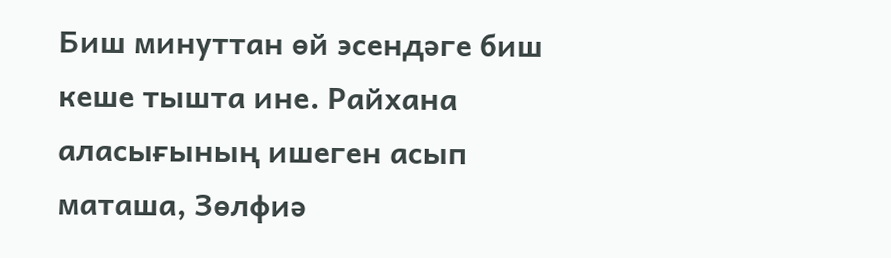Биш минуттан өй эсендәге биш кеше тышта ине. Райхана аласығының ишеген асып маташа, Зөлфиә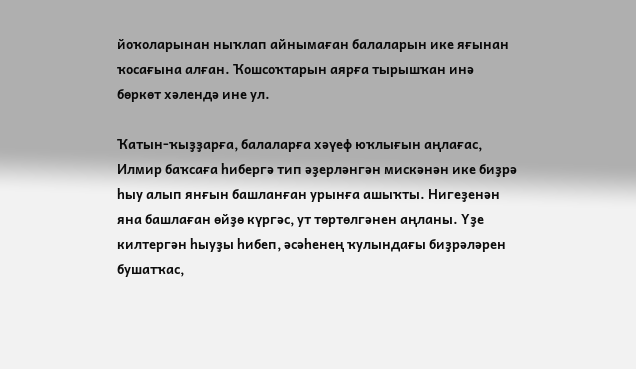йоҡоларынан ныҡлап айнымаған балаларын ике яғынан ҡосағына алған. Ҡошсоҡтарын аярға тырышҡан инә бөркөт хәлендә ине ул.

Ҡатын-ҡыҙҙарға, балаларға хәүеф юҡлығын аңлағас, Илмир баҡсаға һибергә тип әҙерләнгән мискәнән ике биҙрә һыу алып янғын башланған урынға ашыҡты. Нигеҙенән яна башлаған өйҙө күргәс, ут төртөлгәнен аңланы. Үҙе килтергән һыуҙы һибеп, әсәһенең ҡулындағы биҙрәләрен бушатҡас,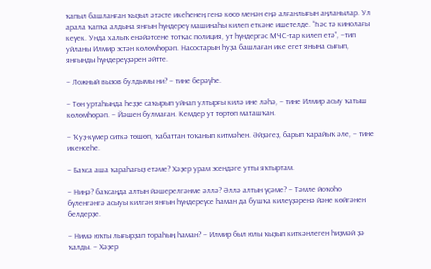ҡапыл башланған ҡыҙыл әтәсте икеһенең генә көсө менән еңә алғанлығын аңланылар. Ул арала ҡапҡа алдына янғын һүндереү машинаһы килеп еткәне ишетелде. “Һәс тә кинолағы кеүек. Унда халыҡ енәйәтсене тотҡас полиция, ут һүндергәс МЧС-тар килеп етә”, –тип уйланы Илмир эстән көлөмһөрәп. Насостарын һуҙа башлаған ике егет янына сығып, янғынды һүндереүҙәрен әйтте.

– Ложный вызов булдымы ни? – тине берәүһе.

– Төн уртаһында һеҙҙе саҡырып уйнап ултырғы килә ине ләһә, – тине Илмир асыу ҡатыш көлөмһөрәп. – Йәшен булмаған. Кемдер ут төртөп маташҡан.

– Ҡуҙ-күмер ситкә төшөп, ҡабаттан тоҡанып китмәһен. Әйҙәгеҙ, барып ҡарайыҡ әле, – тине икенсеһе.

– Баҡса аша ҡараһағыҙ етәме? Хәҙер урам эсендәге утты яҡтыртам.

– Ниңә? баҡсаңда алтын йәшерелгәнме әллә? Әллә алтын үҫәме? – Тәмле йоҡоһо бүленгәнгә асыуы килгән янғын һүндереүсе һаман да бушҡа килеүҙәренә йәне көйгәнен белдерҙе.

– Нимә юҡты лығырҙап тораһың һаман? – Илмир был юлы ҡыҙып киткәнлеген һиҙмәй ҙә ҡалды. – Хәҙер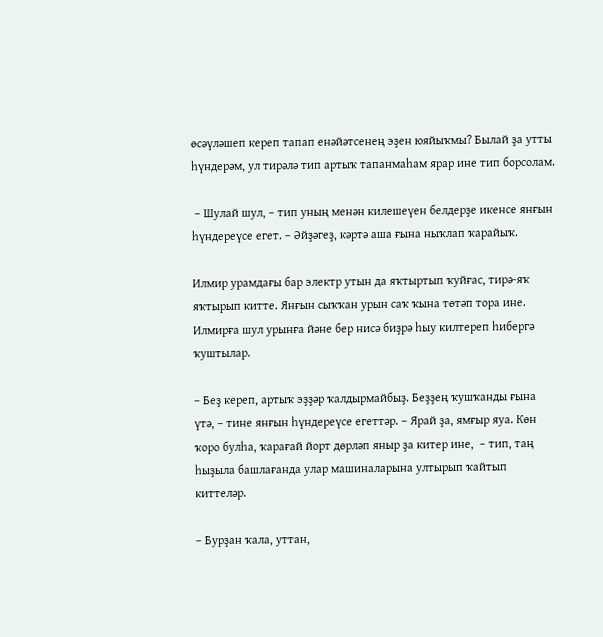өсәүләшеп кереп тапап енәйәтсенең эҙен юяйыҡмы? Былай ҙа утты һүндерәм, ул тирәлә тип артыҡ тапанмаһам ярар ине тип борсолам.

 – Шулай шул, – тип уның менән килешеүен белдерҙе икенсе янғын һүндереүсе егет. – Әйҙәгеҙ, кәртә аша ғына ныҡлап ҡарайыҡ.

Илмир урамдағы бар электр утын да яҡтыртып ҡуйғас, тирә-яҡ яҡтырып китте. Янғын сыҡҡан урын саҡ ҡына төтәп тора ине. Илмирға шул урынға йәне бер нисә биҙрә һыу килтереп һибергә ҡуштылар.

– Беҙ кереп, артыҡ эҙҙәр ҡалдырмайбыҙ. Беҙҙең ҡушҡанды ғына үтә, – тине янғын һүндереүсе егеттәр. – Ярай ҙа, ямғыр яуа. Көн ҡоро булһа, ҡарағай йорт дөрләп яныр ҙа китер ине,  – тип, таң һыҙыла башлағанда улар машиналарына ултырып ҡайтып киттеләр.

– Бурҙан ҡала, уттан,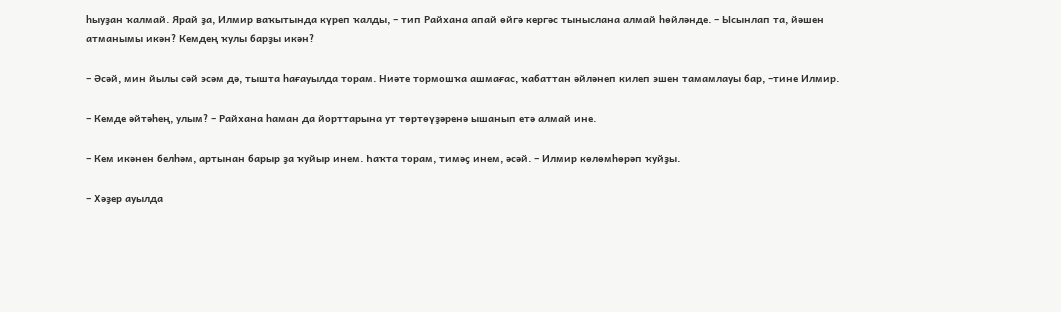һыуҙан ҡалмай. Ярай ҙа, Илмир ваҡытында күреп ҡалды, – тип Райхана апай өйгә кергәс тыныслана алмай һөйләнде. – Ысынлап та, йәшен атманымы икән? Кемдең ҡулы барҙы икән?

– Әсәй, мин йылы сәй эсәм дә, тышта һағауылда торам. Ниәте тормошҡа ашмағас, ҡабаттан әйләнеп килеп эшен тамамлауы бар, –тине Илмир.

– Кемде әйтәһең, улым? – Райхана һаман да йорттарына ут төртөүҙәренә ышанып етә алмай ине.

– Кем икәнен белһәм, артынан барыр ҙа ҡуйыр инем. Һаҡта торам, тимәҫ инем, әсәй. – Илмир көлөмһөрәп ҡуйҙы.

– Хәҙер ауылда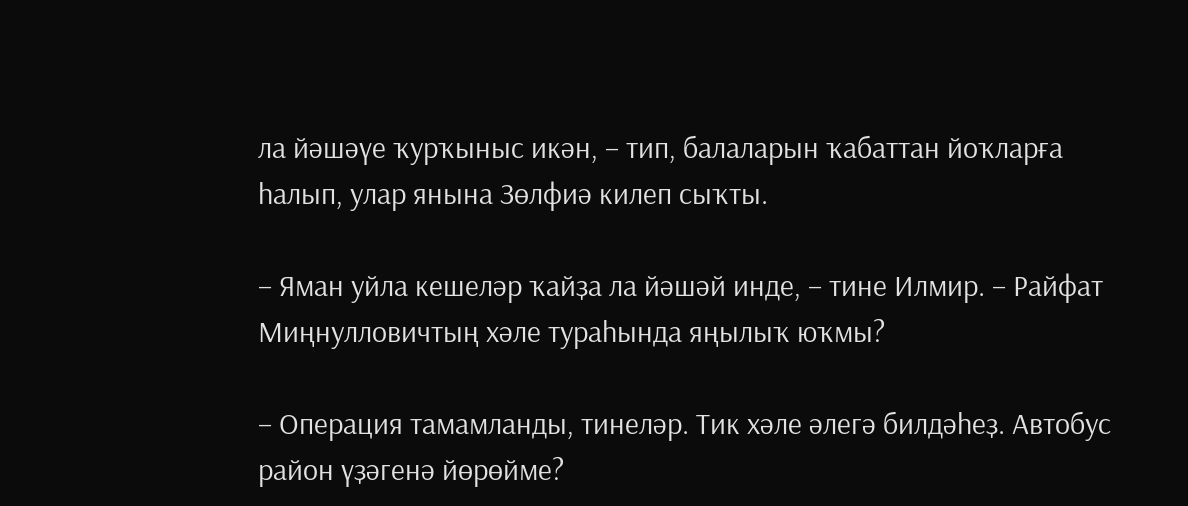ла йәшәүе ҡурҡыныс икән, – тип, балаларын ҡабаттан йоҡларға һалып, улар янына Зөлфиә килеп сыҡты.

– Яман уйла кешеләр ҡайҙа ла йәшәй инде, – тине Илмир. – Райфат Миңнулловичтың хәле тураһында яңылыҡ юҡмы?

– Операция тамамланды, тинеләр. Тик хәле әлегә билдәһеҙ. Автобус район үҙәгенә йөрөйме?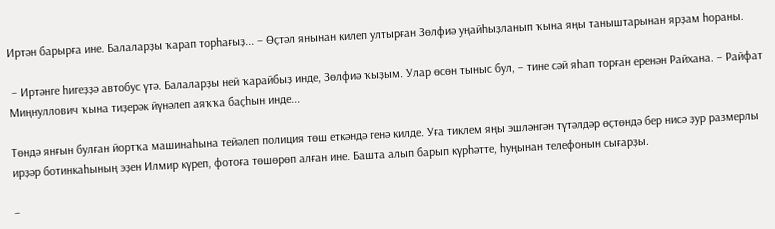Иртән барырға ине. Балаларҙы ҡарап торһағыҙ... – Өҫтәл янынан килеп ултырған Зөлфиә уңайһыҙланып ҡына яңы таныштарынан ярҙам һораны.

 – Иртәнге һигеҙҙә автобус үтә. Балаларҙы ней ҡарайбыҙ инде, Зөлфиә ҡыҙым. Улар өсөн тыныс бул, – тине сәй яһап торған еренән Райхана. – Райфат Миңнуллович ҡына тиҙерәк йүнәлеп аяҡҡа баҫһын инде...

Төндә янғын булған йортҡа машинаһына тейәлеп полиция төш еткәндә генә килде. Уға тиклем яңы эшләнгән түтәлдәр өҫтөндә бер нисә ҙур размерлы ирҙәр ботинкаһының эҙен Илмир күреп, фотоға төшөрөп алған ине. Башта алып барып күрһәтте, һуңынан телефонын сығарҙы.

–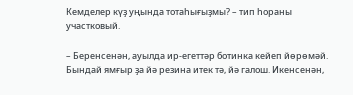Кемделер күҙ уңында тотаһығыҙмы? – тип һораны участковый.

– Беренсенән, ауылда ир-егеттәр ботинка кейеп йөрөмәй. Бындай ямғыр ҙа йә резина итек тә, йә галош. Икенсенән,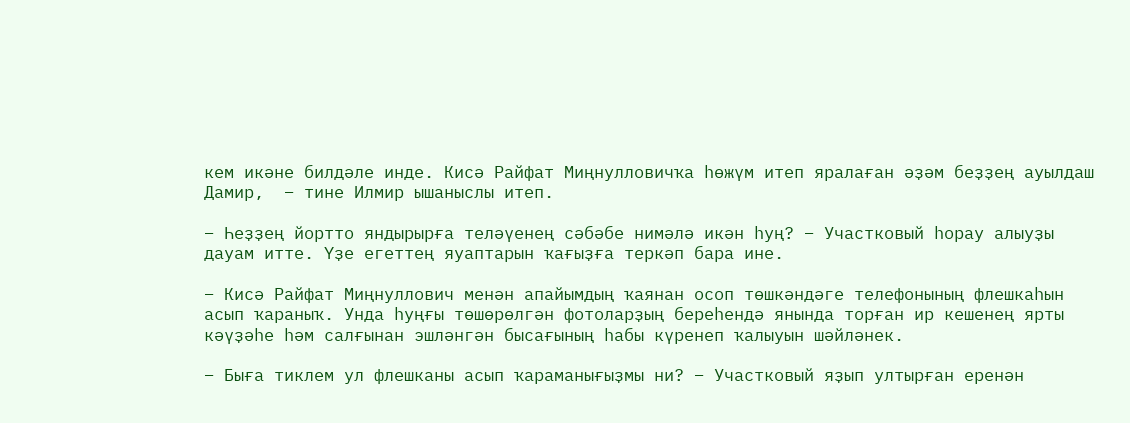кем икәне билдәле инде. Кисә Райфат Миңнулловичҡа һөжүм итеп яралаған әҙәм беҙҙең ауылдаш Дамир,  – тине Илмир ышаныслы итеп.

– Һеҙҙең йортто яндырырға теләүенең сәбәбе нимәлә икән һуң? – Участковый һорау алыуҙы дауам итте. Үҙе егеттең яуаптарын ҡағыҙға теркәп бара ине.

– Кисә Райфат Миңнуллович менән апайымдың ҡаянан осоп төшкәндәге телефонының флешкаһын асып ҡараныҡ. Унда һуңғы төшөрөлгән фотоларҙың береһендә янында торған ир кешенең ярты кәүҙәһе һәм салғынан эшләнгән бысағының һабы күренеп ҡалыуын шәйләнек.

– Быға тиклем ул флешканы асып ҡараманығыҙмы ни? – Участковый яҙып ултырған еренән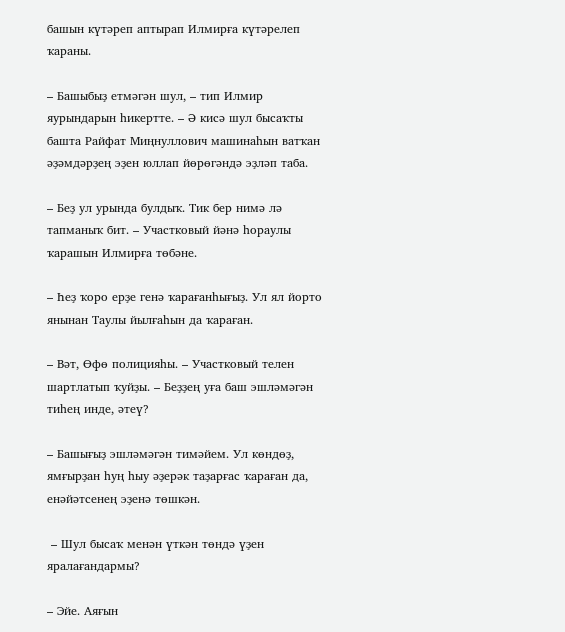башын күтәреп аптырап Илмирға күтәрелеп ҡараны.

– Башыбыҙ етмәгән шул, – тип Илмир яурындарын һикертте. – Ә кисә шул бысаҡты башта Райфат Миңнуллович машинаһын ватҡан әҙәмдәрҙең эҙен юллап йөрөгәндә эҙләп таба.

– Беҙ ул урында булдыҡ. Тик бер нимә лә тапманыҡ бит. – Участковый йәнә һораулы ҡарашын Илмирға төбәне.

– Һеҙ ҡоро ерҙе генә ҡарағанһығыҙ. Ул ял йорто янынан Таулы йылғаһын да ҡараған.

– Вәт, Өфө полицияһы. – Участковый телен шартлатып ҡуйҙы. – Беҙҙең уға баш эшләмәгән тиһең инде, әтеү?

– Башығыҙ эшләмәгән тимәйем. Ул көндөҙ, ямғырҙан һуң һыу әҙерәк таҙарғас ҡараған да, енәйәтсенең эҙенә төшкән.

 – Шул бысаҡ менән үткән төндә үҙен яралағандармы?

– Эйе. Аяғын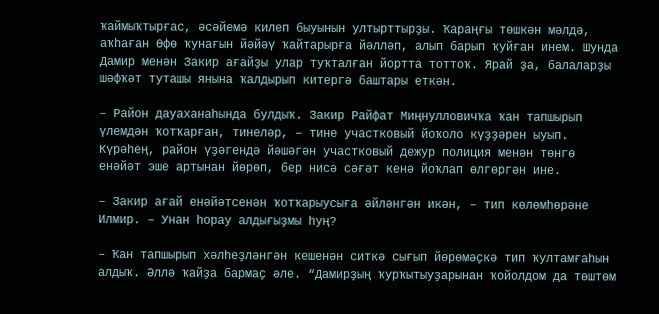ҡаймыҡтырғас, әсәйемә килеп быуынын ултырттырҙы. Ҡараңғы төшкән мәлдә, аҡһаған Өфө ҡунағын йәйәү ҡайтарырға йәлләп, алып барып ҡуйған инем. Шунда Дамир менән Закир ағайҙы улар туҡталған йортта тоттоҡ. Ярай ҙа, балаларҙы шәфҡәт туташы янына ҡалдырып китергә баштары еткән.

– Район дауаханаһында булдыҡ. Закир Райфат Миңнулловичҡа ҡан тапшырып үлемдән ҡотҡарған, тинеләр, – тине участковый йоҡоло күҙҙәрен ыуып. Күрәһең, район үҙәгендә йәшәгән участковый дежур полиция менән төнгө енәйәт эше артынан йөрөп, бер нисә сәғәт кенә йоҡлап өлгөргән ине.

– Закир ағай енәйәтсенән ҡотҡарыусыға әйләнгән икән, – тип көлөмһөрәне Илмир. – Унан һорау алдығыҙмы һуң?

– Ҡан тапшырып хәлһеҙләнгән кешенән ситкә сығып йөрөмәҫкә тип ҡултамғаһын алдыҡ. Әллә ҡайҙа бармаҫ әле. “Дамирҙың ҡурҡытыуҙарынан ҡойолдом да төштөм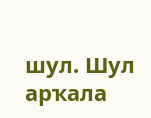шул. Шул арҡала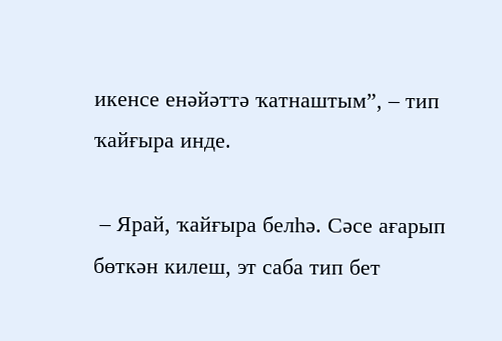икенсе енәйәттә ҡатнаштым”, – тип ҡайғыра инде.

 – Ярай, ҡайғыра белһә. Сәсе ағарып бөткән килеш, эт саба тип бет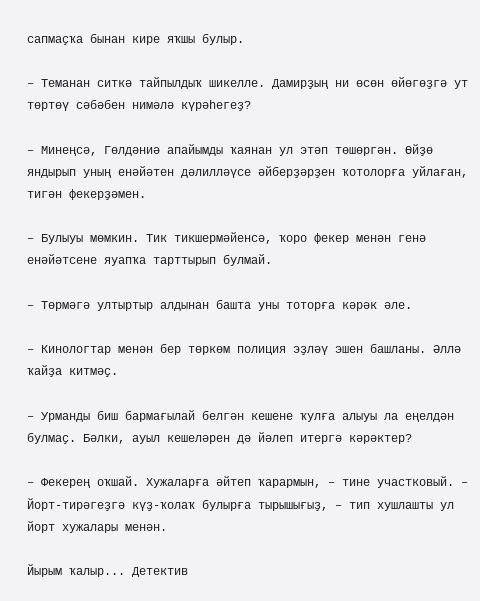сапмаҫҡа бынан кире яҡшы булыр.

– Теманан ситкә тайпылдыҡ шикелле. Дамирҙың ни өсөн өйөгөҙгә ут төртөү сәбәбен нимәлә күрәһегеҙ?

– Минеңсә, Гөлдәниә апайымды ҡаянан ул этәп төшөргән. Өйҙө яндырып уның енәйәтен дәлилләүсе әйберҙәрҙен ҡотолорға уйлаған, тигән фекерҙәмен.

– Булыуы мөмкин. Тик тикшермәйенсә, ҡоро фекер менән генә енәйәтсене яуапҡа тарттырып булмай.

– Төрмәгә ултыртыр алдынан башта уны тоторға кәрәк әле.

– Кинологтар менән бер төркөм полиция эҙләү эшен башланы. Әллә ҡайҙа китмәҫ.

– Урманды биш бармағылай белгән кешене ҡулға алыуы ла еңелдән булмаҫ. Бәлки, ауыл кешеләрен дә йәлеп итергә кәрәктер?

– Фекерең оҡшай. Хужаларға әйтеп ҡарармын, – тине участковый. – Йорт-тирәгеҙгә күҙ-ҡолаҡ булырға тырышығыҙ, – тип хушлашты ул йорт хужалары менән.

Йырым ҡалыр... Детектив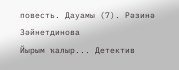повесть. Дауамы (7). Рәзинә Зәйнетдинова
Йырым ҡалыр... Детектив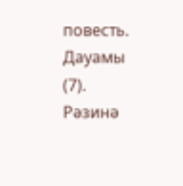повесть. Дауамы (7). Рәзинә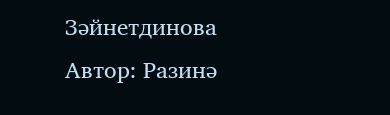Зәйнетдинова
Автор: Разинә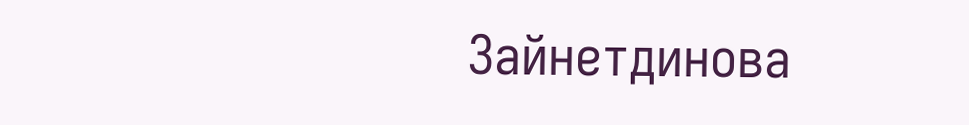Зайнетдинова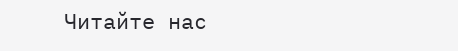Читайте нас